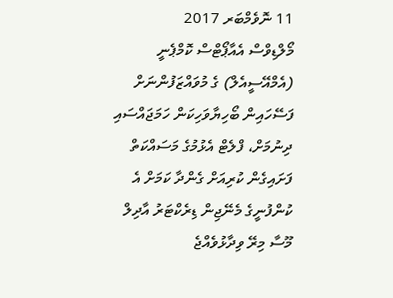11 ނޮވެމްބަރ 2017
މޯލްޑިވްސް އެއާޕޯޓްސް ކޮމްޕެނީ (އެމްއޭސީއެލް) ގެ މުވައްޒަފުންނަށް ފަސޭހައިން ބޯހިޔާވަހިކަން ހަމަޖައްސައި ދިނުމަށް، ފްލެޓް އެޅުމުގެ މަސައްކަތް ފަށައިގެން ކުރިއަށް ގެންދާ ކަމަށް އެ ކުންފުނީގެ މެނޭޖިން ޑިރެކްޓަރު އާދިލް މޫސާ މިރޭ ވިދާޅުވެއްޖެ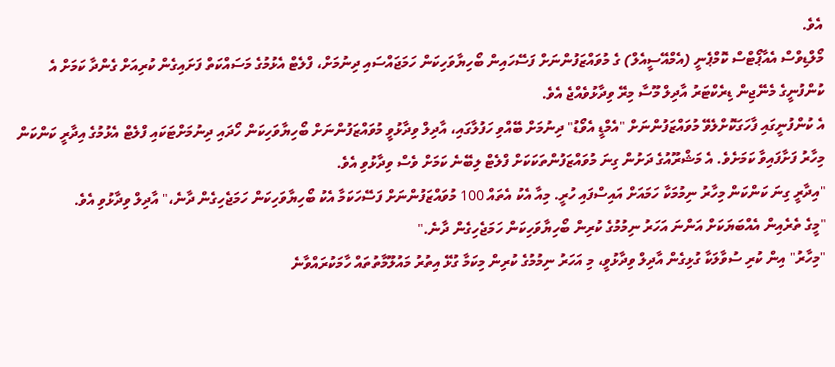އެވެ.
މޯލްޑިވްސް އެއާޕޯޓްސް ކޮމްޕެނީ (އެމްއޭސީއެލް) ގެ މުވައްޒަފުންނަށް ފަސޭހައިން ބޯހިޔާވަހިކަން ހަމަޖައްސައި ދިނުމަށް، ފްލެޓް އެޅުމުގެ މަސައްކަތް ފަށައިގެން ކުރިއަށް ގެންދާ ކަމަށް އެ ކުންފުނީގެ މެނޭޖިން ޑިރެކްޓަރު އާދިލް މޫސާ މިރޭ ވިދާޅުވެއްޖެ އެވެ.
އެ ކުންފުނީގައި ފާހަގަކޮށްލެވޭ މުވައްޒަފުންނަށް "އެމްޑީ އެވޯޑު" ދިނުމަށް ބޭއްވި ހަފުލާގައި، އާދިލް ވިދާޅުވީ މުވައްޒަފުންނަށް ބޯހިޔާވަހިކަން ހޯދައި ދިނުމަށްޓަކައި ފްލެޓް އެޅުމުގެ އިދާރީ ކަންކަން މިހާރު ފަށާފައިވާ ކަމަށެވެ. އެ މަޝްރޫއުގެ ދަށުން ގިނަ މުވައްޒަފުންތަކަކަށް ފްލެޓް ލިބޭނެ ކަމަށް ވެސް ވިދާޅުވި އެވެ.
"އިދާރީ ގިނަ ކަންކަން މިހާރު ނިމުމަކާ ހަމައަށް އައިސްފައި ހުރީ. މިއާ އެކު އެތައް 100 މުވައްޒަފުންނަށް ފަސޭހަކަމާ އެކު ބޯހިޔާވަހިކަން ހަމަޖެހިގެން ދާނެ،" އާދިލް ވިދާޅުވި އެވެ.
"މީގެ ތެރެއިން އެއްބަޔަކަށް އަންނަ އަހަރު ނިމުމުގެ ކުރިން ބޯހިޔާވަހިކަން ހަމަޖެހިގެން ދާނެ."
"މިހާރު" އިން ކުރި ސުވާލަކާ ގުޅިގެން އާދިލް ވިދާޅުވީ، މި އަހަރު ނިމުމުގެ ކުރިން މިކަމާ ގުޅޭ އިތުރު މައުލޫމާތުތައް ހާމަކުރައްވާނެ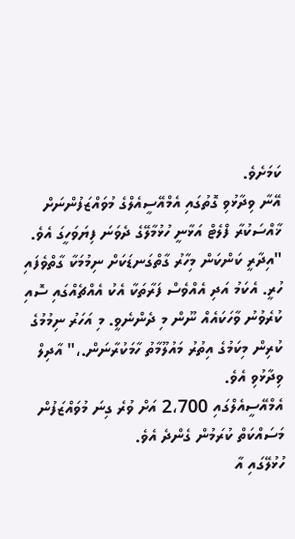ކަމަށެވެ.
އޭނާ ވިދާޅުވި ގޮތުގައި އެމްއޭސީއެލްގެ މުވައްޒަފުންނަށް ޚާއްސަކުރާ ފްލެޓް އަޅާނީ ހުޅުމާލޭގެ ދެވަނަ ފިޔަވަހީގަ އެވެ.
"އިދާރީ ކަންކަން މިހާރު ގާތްގަނޑަކަށް ނިމުމަކާ ގާތްވެފައި ހުރީ. އެކަމު އަދި އެއްވެސް ފަރާތަކާ އެކު އެއްޗެއްގައި ސޮއި ކުރެވުނު ވާހަކައެއް ނޫން މި ދެންނެވީ. މި އަހަރު ނިމުމުގެ ކުރިން މިކަމުގެ އިތުރު މައުލޫމާތު ހާމަކުރާނަން.،" އާދިލް ވިދާޅުވި އެވެ.
އެމްއޭސީއެލްގައި 2،700 އަށް ވުރެ ގިނަ މުވައްޒަފުން މަސައްކަތް ކުރަމުން ގެންދެ އެވެ.
ހުޅުލޭގައި އާ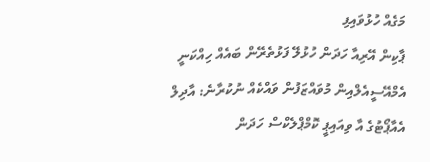މަގެއް ހުޅުވައިފި
ޕާކިން އޭރިއާ ހަދަން ހުޅުލޭ ފަޅުތެރޭން ބައެއް ހިއްކަނީ
އެމްއޭސީއެލްއިން މުވައްޒަފުން ވައްކެއް ނުކުރާނެ: އާދިލް
އެއާޕޯޓުގެ އާ ވިއައިޕީ ކޮމްޕްލެކްސް ހަދަން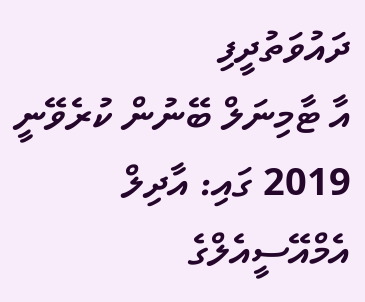ދައުވަތުދީފި
އާ ޓާމިނަލް ބޭނުން ކުރެވޭނީ 2019 ގައި: އާދިލް
އެމްއޭސީއެލްގެ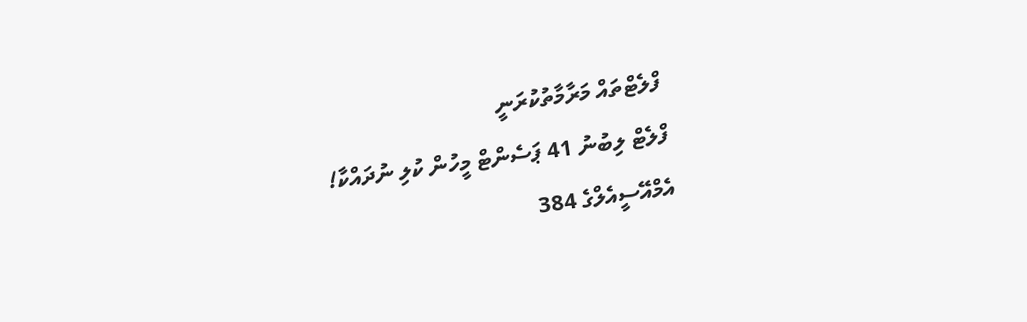ފްލެޓްތައް މަރާމާތުކުރަނީ
ފްލެޓް ލިބުނު 41 ޕަސެންޓް މީހުން ކުލި ނުދައްކާ!
އެމްއޭސީއެލްގެ 384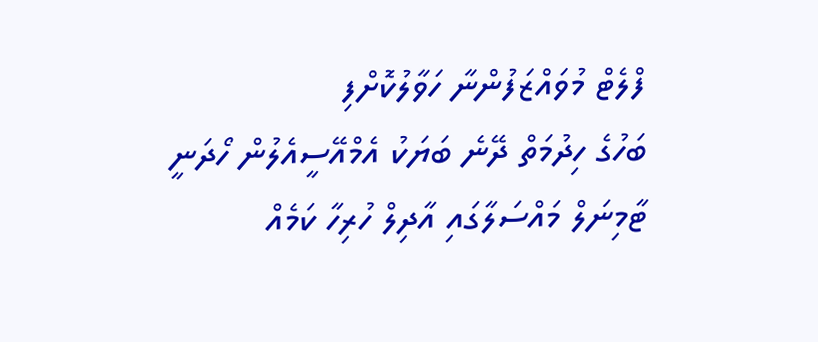ފްލެޓް މުވައްޒަފުންނާ ހަވާލުކޮށްފި
ބަހުގެ ހިދުމަތް ދޭނެ ބަޔަކު އެމްއޭސީއެލުން ހޯދަނީ
ޓާމިނަލް މައްސަލާގައި އާދިލް ހުރިހާ ކަމެއް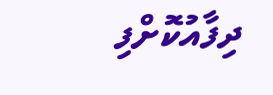ދިފާއުކޮށްފި